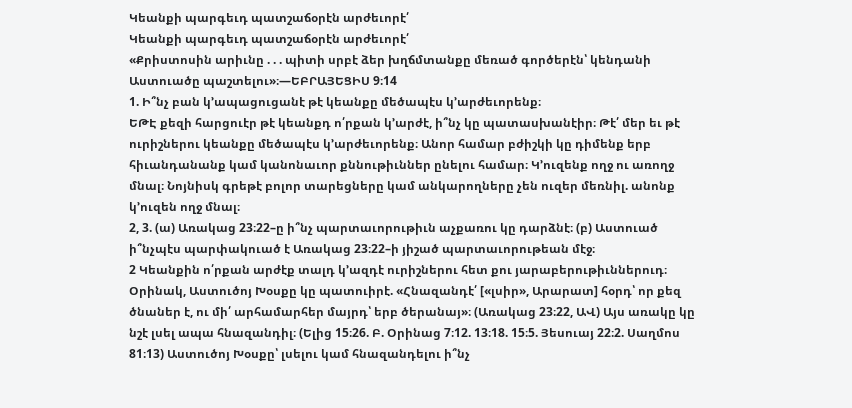Կեանքի պարգեւդ պատշաճօրէն արժեւորէ՛
Կեանքի պարգեւդ պատշաճօրէն արժեւորէ՛
«Քրիստոսին արիւնը . . . պիտի սրբէ ձեր խղճմտանքը մեռած գործերէն՝ կենդանի Աստուածը պաշտելու»։—ԵԲՐԱՅԵՑԻՍ 9։14
1. Ի՞նչ բան կ’ապացուցանէ թէ կեանքը մեծապէս կ’արժեւորենք։
ԵԹԷ քեզի հարցուէր թէ կեանքդ ո՛րքան կ’արժէ, ի՞նչ կը պատասխանէիր։ Թէ՛ մեր եւ թէ ուրիշներու կեանքը մեծապէս կ’արժեւորենք։ Անոր համար բժիշկի կը դիմենք երբ հիւանդանանք կամ կանոնաւոր քննութիւններ ընելու համար։ Կ’ուզենք ողջ ու առողջ մնալ։ Նոյնիսկ գրեթէ բոլոր տարեցները կամ անկարողները չեն ուզեր մեռնիլ. անոնք կ’ուզեն ողջ մնալ։
2, 3. (ա) Առակաց 23։22–ը ի՞նչ պարտաւորութիւն աչքառու կը դարձնէ։ (բ) Աստուած ի՞նչպէս պարփակուած է Առակաց 23։22–ի յիշած պարտաւորութեան մէջ։
2 Կեանքին ո՛րքան արժէք տալդ կ’ազդէ ուրիշներու հետ քու յարաբերութիւններուդ։ Օրինակ, Աստուծոյ Խօսքը կը պատուիրէ. «Հնազանդէ՛ [«լսիր», Արարատ] հօրդ՝ որ քեզ ծնաներ է, ու մի՛ արհամարհեր մայրդ՝ երբ ծերանայ»։ (Առակաց 23։22, ԱՎ) Այս առակը կը նշէ լսել ապա հնազանդիլ։ (Ելից 15։26. Բ. Օրինաց 7։12. 13։18. 15։5. Յեսուայ 22։2. Սաղմոս 81։13) Աստուծոյ Խօսքը՝ լսելու կամ հնազանդելու ի՞նչ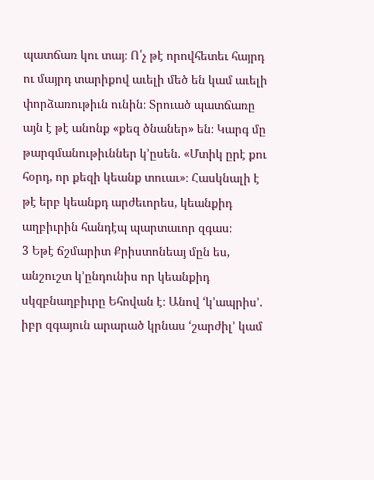պատճառ կու տայ։ Ո՛չ թէ որովհետեւ հայրդ ու մայրդ տարիքով աւելի մեծ են կամ աւելի փորձառութիւն ունին։ Տրուած պատճառը այն է թէ անոնք «քեզ ծնաներ» են։ Կարգ մը թարգմանութիւններ կ’ըսեն. «Մտիկ ըրէ քու հօրդ, որ քեզի կեանք տուաւ»։ Հասկնալի է թէ երբ կեանքդ արժեւորես, կեանքիդ աղբիւրին հանդէպ պարտաւոր զգաս։
3 Եթէ ճշմարիտ Քրիստոնեայ մըն ես, անշուշտ կ’ընդունիս որ կեանքիդ սկզբնաղբիւրը Եհովան է։ Անով ‘կ’ապրիս’. իբր զգայուն արարած կրնաս ‘շարժիլ’ կամ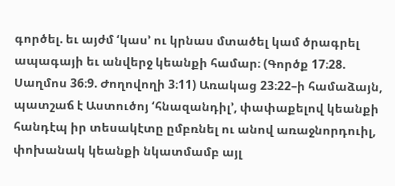գործել. եւ այժմ ‘կաս’ ու կրնաս մտածել կամ ծրագրել ապագայի եւ անվերջ կեանքի համար։ (Գործք 17։28. Սաղմոս 36։9. Ժողովողի 3։11) Առակաց 23։22–ի համաձայն, պատշաճ է Աստուծոյ ‘հնազանդիլ’, փափաքելով կեանքի հանդէպ իր տեսակէտը ըմբռնել ու անով առաջնորդուիլ, փոխանակ կեանքի նկատմամբ այլ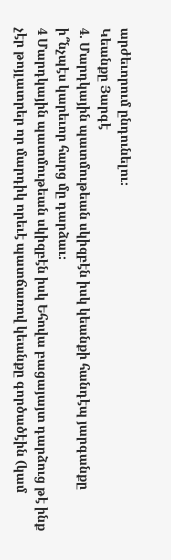արժեւորում ընդունելու։
Կեանքը Յարգէ
4. Մարդկային պատմութեան սկիզբէն իսկ կեանքի հանդէպ յարգանքը ի՞նչպէս կարեւոր հարց մը դարձաւ։
4 Մարդկային պատմութեան սկիզբէն իսկ Եհովա բացայայտ դարձուց թէ ինք չէր թոյլատրեր որ մարդիկ որեւէ պատճառով կեանքը գործածէին (կամ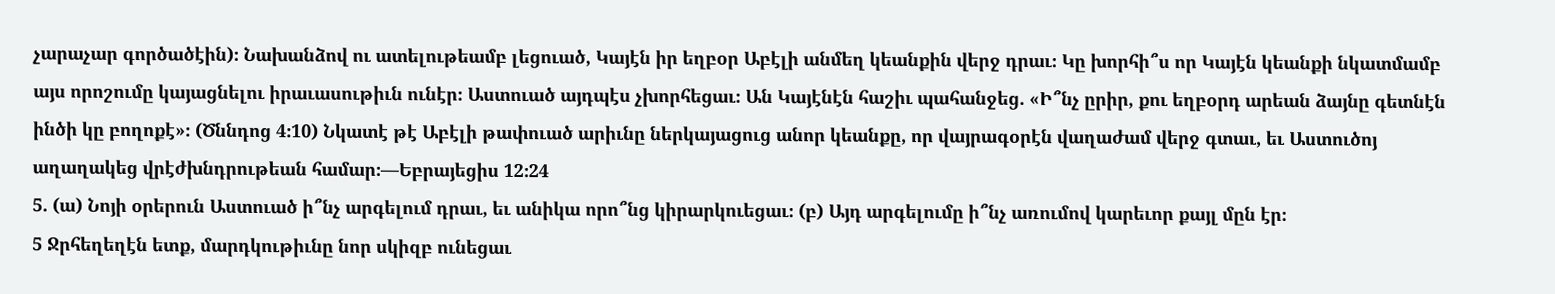չարաչար գործածէին)։ Նախանձով ու ատելութեամբ լեցուած, Կայէն իր եղբօր Աբէլի անմեղ կեանքին վերջ դրաւ։ Կը խորհի՞ս որ Կայէն կեանքի նկատմամբ այս որոշումը կայացնելու իրաւասութիւն ունէր։ Աստուած այդպէս չխորհեցաւ։ Ան Կայէնէն հաշիւ պահանջեց. «Ի՞նչ ըրիր, քու եղբօրդ արեան ձայնը գետնէն ինծի կը բողոքէ»։ (Ծննդոց 4։10) Նկատէ թէ Աբէլի թափուած արիւնը ներկայացուց անոր կեանքը, որ վայրագօրէն վաղաժամ վերջ գտաւ, եւ Աստուծոյ աղաղակեց վրէժխնդրութեան համար։—Եբրայեցիս 12։24
5. (ա) Նոյի օրերուն Աստուած ի՞նչ արգելում դրաւ, եւ անիկա որո՞նց կիրարկուեցաւ։ (բ) Այդ արգելումը ի՞նչ առումով կարեւոր քայլ մըն էր։
5 Ջրհեղեղէն ետք, մարդկութիւնը նոր սկիզբ ունեցաւ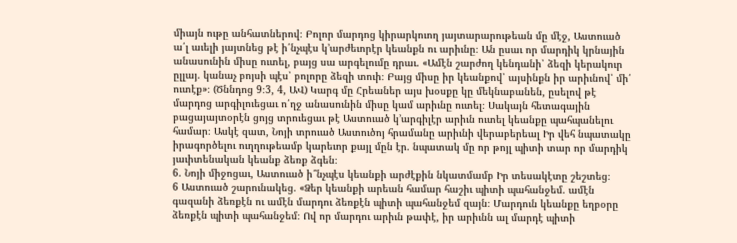միայն ութը անհատներով։ Բոլոր մարդոց կիրարկուող յայտարարութեան մը մէջ, Աստուած ա՛լ աւելի յայտնեց թէ ի՛նչպէս կ’արժեւորէր կեանքն ու արիւնը։ Ան ըսաւ որ մարդիկ կրնային անասունին միսը ուտել, բայց սա արգելումը դրաւ. «Ամէն շարժող կենդանի՝ ձեզի կերակուր ըլլայ. կանաչ բոյսի պէս՝ բոլորը ձեզի տուի։ Բայց միսը իր կեանքով՝ այսինքն իր արիւնով՝ մի՛ ուտէք»։ (Ծննդոց 9։3, 4, ԱՎ) Կարգ մը Հրեաներ այս խօսքը կը մեկնաբանեն, ըսելով թէ մարդոց արգիլուեցաւ ո՛ղջ անասունին միսը կամ արիւնը ուտել։ Սակայն հետագային բացայայտօրէն ցոյց տրուեցաւ թէ Աստուած կ’արգիլէր արիւն ուտել կեանքը պահպանելու համար։ Ասկէ զատ, Նոյի տրուած Աստուծոյ հրամանը արիւնի վերաբերեալ Իր վեհ նպատակը իրագործելու ուղղութեամբ կարեւոր քայլ մըն էր. նպատակ մը որ թոյլ պիտի տար որ մարդիկ յաւիտենական կեանք ձեռք ձգեն։
6. Նոյի միջոցաւ, Աստուած ի՞նչպէս կեանքի արժէքին նկատմամբ Իր տեսակէտը շեշտեց։
6 Աստուած շարունակեց. «Ձեր կեանքի արեան համար հաշիւ պիտի պահանջեմ. ամէն գազանի ձեռքէն ու ամէն մարդու ձեռքէն պիտի պահանջեմ զայն։ Մարդուն կեանքը եղբօրը ձեռքէն պիտի պահանջեմ։ Ով որ մարդու արիւն թափէ, իր արիւնն ալ մարդէ պիտի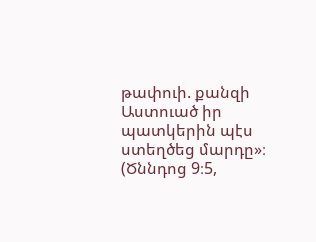թափուի. քանզի Աստուած իր պատկերին պէս ստեղծեց մարդը»։ (Ծննդոց 9։5,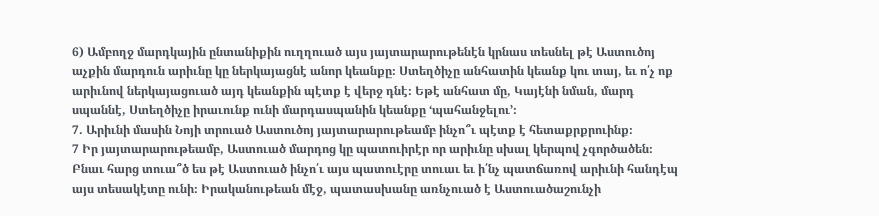6) Ամբողջ մարդկային ընտանիքին ուղղուած այս յայտարարութենէն կրնաս տեսնել թէ Աստուծոյ աչքին մարդուն արիւնը կը ներկայացնէ անոր կեանքը։ Ստեղծիչը անհատին կեանք կու տայ, եւ ո՛չ ոք արիւնով ներկայացուած այդ կեանքին պէտք է վերջ դնէ։ Եթէ անհատ մը, Կայէնի նման, մարդ սպաննէ, Ստեղծիչը իրաւունք ունի մարդասպանին կեանքը ‘պահանջելու’։
7. Արիւնի մասին Նոյի տրուած Աստուծոյ յայտարարութեամբ ինչո՞ւ պէտք է հետաքրքրուինք։
7 Իր յայտարարութեամբ, Աստուած մարդոց կը պատուիրէր որ արիւնը սխալ կերպով չգործածեն։ Բնաւ հարց տուա՞ծ ես թէ Աստուած ինչո՛ւ այս պատուէրը տուաւ եւ ի՛նչ պատճառով արիւնի հանդէպ այս տեսակէտը ունի։ Իրականութեան մէջ, պատասխանը առնչուած է Աստուածաշունչի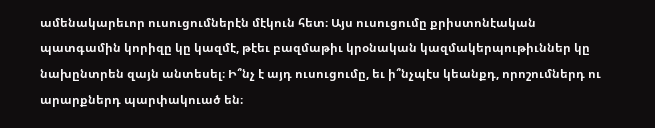ամենակարեւոր ուսուցումներէն մէկուն հետ։ Այս ուսուցումը քրիստոնէական պատգամին կորիզը կը կազմէ, թէեւ բազմաթիւ կրօնական կազմակերպութիւններ կը նախընտրեն զայն անտեսել։ Ի՞նչ է այդ ուսուցումը, եւ ի՞նչպէս կեանքդ, որոշումներդ ու արարքներդ պարփակուած են։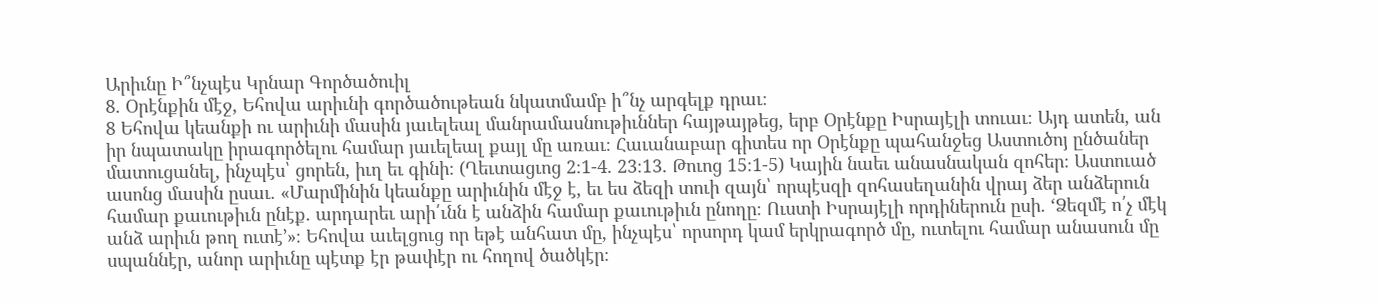Արիւնը Ի՞նչպէս Կրնար Գործածուիլ
8. Օրէնքին մէջ, Եհովա արիւնի գործածութեան նկատմամբ ի՞նչ արգելք դրաւ։
8 Եհովա կեանքի ու արիւնի մասին յաւելեալ մանրամասնութիւններ հայթայթեց, երբ Օրէնքը Իսրայէլի տուաւ։ Այդ ատեն, ան իր նպատակը իրագործելու համար յաւելեալ քայլ մը առաւ։ Հաւանաբար գիտես որ Օրէնքը պահանջեց Աստուծոյ ընծաներ մատուցանել, ինչպէս՝ ցորեն, իւղ եւ գինի։ (Ղեւտացւոց 2։1-4. 23։13. Թուոց 15։1-5) Կային նաեւ անասնական զոհեր։ Աստուած ասոնց մասին ըսաւ. «Մարմինին կեանքը արիւնին մէջ է, եւ ես ձեզի տուի զայն՝ որպէսզի զոհասեղանին վրայ ձեր անձերուն համար քաւութիւն ընէք. արդարեւ արի՛ւնն է անձին համար քաւութիւն ընողը։ Ուստի Իսրայէլի որդիներուն ըսի. ‘Ձեզմէ ո՛չ մէկ անձ արիւն թող ուտէ’»։ Եհովա աւելցուց որ եթէ անհատ մը, ինչպէս՝ որսորդ կամ երկրագործ մը, ուտելու համար անասուն մը սպաննէր, անոր արիւնը պէտք էր թափէր ու հողով ծածկէր։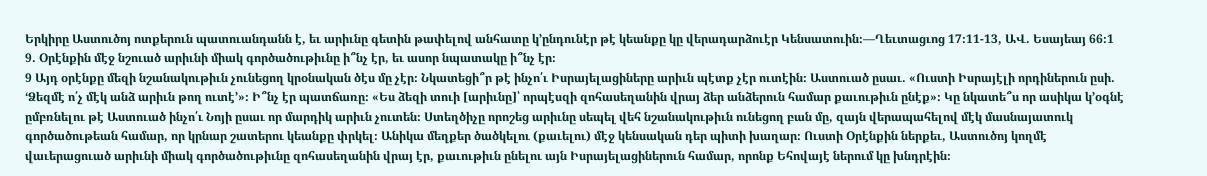Երկիրը Աստուծոյ ոտքերուն պատուանդանն է, եւ արիւնը գետին թափելով անհատը կ’ընդունէր թէ կեանքը կը վերադարձուէր Կենսատուին։—Ղեւտացւոց 17։11-13, ԱՎ. Եսայեայ 66։1
9. Օրէնքին մէջ նշուած արիւնի միակ գործածութիւնը ի՞նչ էր, եւ ասոր նպատակը ի՞նչ էր։
9 Այդ օրէնքը մեզի նշանակութիւն չունեցող կրօնական ծէս մը չէր։ Նկատեցի՞ր թէ ինչո՛ւ Իսրայելացիները արիւն պէտք չէր ուտէին։ Աստուած ըսաւ. «Ուստի Իսրայէլի որդիներուն ըսի. ‘Ձեզմէ ո՛չ մէկ անձ արիւն թող ուտէ’»։ Ի՞նչ էր պատճառը։ «Ես ձեզի տուի [արիւնը]՝ որպէսզի զոհասեղանին վրայ ձեր անձերուն համար քաւութիւն ընէք»։ Կը նկատե՞ս որ ասիկա կ’օգնէ ըմբռնելու թէ Աստուած ինչո՛ւ Նոյի ըսաւ որ մարդիկ արիւն չուտեն։ Ստեղծիչը որոշեց արիւնը սեպել վեհ նշանակութիւն ունեցող բան մը, զայն վերապահելով մէկ մասնայատուկ գործածութեան համար, որ կրնար շատերու կեանքը փրկել։ Անիկա մեղքեր ծածկելու (քաւելու) մէջ կենսական դեր պիտի խաղար։ Ուստի Օրէնքին ներքեւ, Աստուծոյ կողմէ վաւերացուած արիւնի միակ գործածութիւնը զոհասեղանին վրայ էր, քաւութիւն ընելու այն Իսրայելացիներուն համար, որոնք Եհովայէ ներում կը խնդրէին։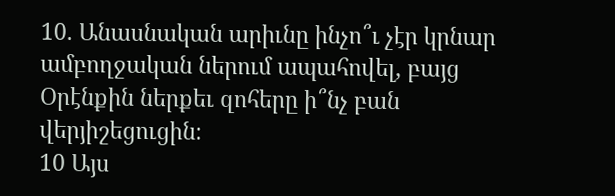10. Անասնական արիւնը ինչո՞ւ չէր կրնար ամբողջական ներում ապահովել, բայց Օրէնքին ներքեւ զոհերը ի՞նչ բան վերյիշեցուցին։
10 Այս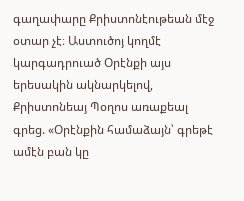գաղափարը Քրիստոնէութեան մէջ օտար չէ։ Աստուծոյ կողմէ կարգադրուած Օրէնքի այս երեսակին ակնարկելով, Քրիստոնեայ Պօղոս առաքեալ գրեց. «Օրէնքին համաձայն՝ գրեթէ ամէն բան կը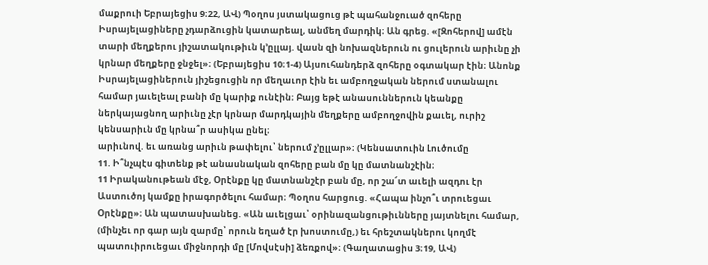մաքրուի Եբրայեցիս 9։22, ԱՎ) Պօղոս յստակացուց թէ պահանջուած զոհերը Իսրայելացիները չդարձուցին կատարեալ, անմեղ մարդիկ։ Ան գրեց. «[Զոհերով] ամէն տարի մեղքերու յիշատակութիւն կ’ըլլայ. վասն զի նոխազներուն ու ցուլերուն արիւնը չի կրնար մեղքերը ջնջել»։ (Եբրայեցիս 10։1-4) Այսուհանդերձ զոհերը օգտակար էին։ Անոնք Իսրայելացիներուն յիշեցուցին որ մեղաւոր էին եւ ամբողջական ներում ստանալու համար յաւելեալ բանի մը կարիք ունէին։ Բայց եթէ անասուններուն կեանքը ներկայացնող արիւնը չէր կրնար մարդկային մեղքերը ամբողջովին քաւել, ուրիշ կենսարիւն մը կրնա՞ր ասիկա ընել։
արիւնով. եւ առանց արիւն թափելու՝ ներում չ’ըլլար»։ (Կենսատուին Լուծումը
11. Ի՞նչպէս գիտենք թէ անասնական զոհերը բան մը կը մատնանշէին։
11 Իրականութեան մէջ, Օրէնքը կը մատնանշէր բան մը, որ շա՜տ աւելի ազդու էր Աստուծոյ կամքը իրագործելու համար։ Պօղոս հարցուց. «Հապա ինչո՞ւ տրուեցաւ Օրէնքը»։ Ան պատասխանեց. «Ան աւելցաւ՝ օրինազանցութիւնները յայտնելու համար, (մինչեւ որ գար այն զարմը՝ որուն եղած էր խոստումը,) եւ հրեշտակներու կողմէ պատուիրուեցաւ միջնորդի մը [Մովսէսի] ձեռքով»։ (Գաղատացիս 3։19, ԱՎ)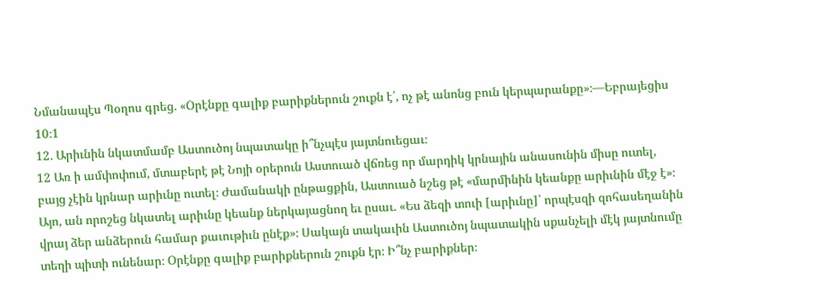Նմանապէս Պօղոս գրեց. «Օրէնքը գալիք բարիքներուն շուքն է՛, ոչ թէ անոնց բուն կերպարանքը»։—Եբրայեցիս 10։1
12. Արիւնին նկատմամբ Աստուծոյ նպատակը ի՞նչպէս յայտնուեցաւ։
12 Առ ի ամփոփում, մտաբերէ թէ Նոյի օրերուն Աստուած վճռեց որ մարդիկ կրնային անասունին միսը ուտել, բայց չէին կրնար արիւնը ուտել։ Ժամանակի ընթացքին, Աստուած նշեց թէ «մարմինին կեանքը արիւնին մէջ է»։ Այո, ան որոշեց նկատել արիւնը կեանք ներկայացնող եւ ըսաւ. «Ես ձեզի տուի [արիւնը]՝ որպէսզի զոհասեղանին վրայ ձեր անձերուն համար քաւութիւն ընէք»։ Սակայն տակաւին Աստուծոյ նպատակին սքանչելի մէկ յայտնումը տեղի պիտի ունենար։ Օրէնքը գալիք բարիքներուն շուքն էր։ Ի՞նչ բարիքներ։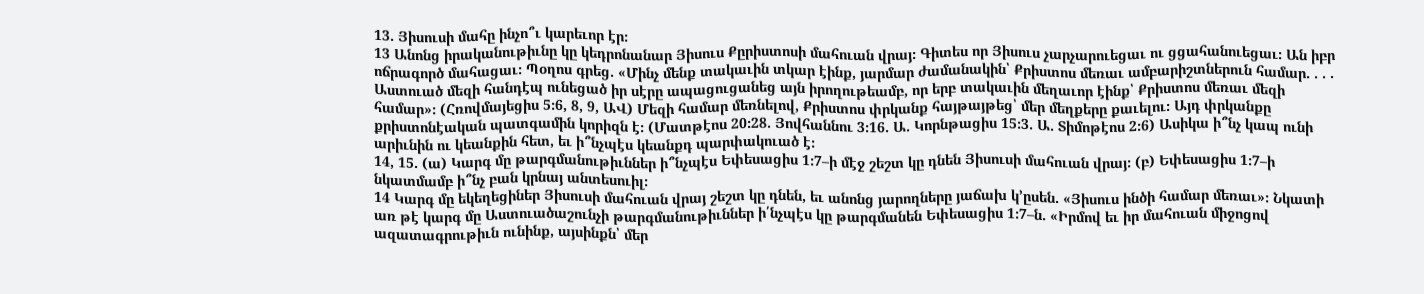13. Յիսուսի մահը ինչո՞ւ կարեւոր էր։
13 Անոնց իրականութիւնը կը կեդրոնանար Յիսուս Քըրիստոսի մահուան վրայ։ Գիտես որ Յիսուս չարչարուեցաւ ու ցցահանուեցաւ։ Ան իբր ոճրագործ մահացաւ։ Պօղոս գրեց. «Մինչ մենք տակաւին տկար էինք, յարմար ժամանակին՝ Քրիստոս մեռաւ ամբարիշտներուն համար. . . . Աստուած մեզի հանդէպ ունեցած իր սէրը ապացուցանեց այն իրողութեամբ, որ երբ տակաւին մեղաւոր էինք՝ Քրիստոս մեռաւ մեզի համար»։ (Հռովմայեցիս 5։6, 8, 9, ԱՎ) Մեզի համար մեռնելով, Քրիստոս փրկանք հայթայթեց՝ մեր մեղքերը քաւելու։ Այդ փրկանքը քրիստոնէական պատգամին կորիզն է։ (Մատթէոս 20։28. Յովհաննու 3։16. Ա. Կորնթացիս 15։3. Ա. Տիմոթէոս 2։6) Ասիկա ի՞նչ կապ ունի արիւնին ու կեանքին հետ, եւ ի՞նչպէս կեանքդ պարփակուած է։
14, 15. (ա) Կարգ մը թարգմանութիւններ ի՞նչպէս Եփեսացիս 1։7–ի մէջ շեշտ կը դնեն Յիսուսի մահուան վրայ։ (բ) Եփեսացիս 1։7–ի նկատմամբ ի՞նչ բան կրնայ անտեսուիլ։
14 Կարգ մը եկեղեցիներ Յիսուսի մահուան վրայ շեշտ կը դնեն, եւ անոնց յարողները յաճախ կ’ըսեն. «Յիսուս ինծի համար մեռաւ»։ Նկատի առ թէ կարգ մը Աստուածաշունչի թարգմանութիւններ ի՛նչպէս կը թարգմանեն Եփեսացիս 1։7–ն. «Իրմով եւ իր մահուան միջոցով ազատագրութիւն ունինք, այսինքն՝ մեր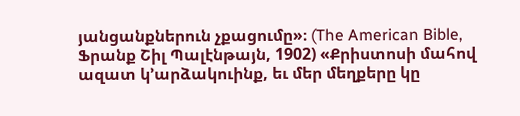յանցանքներուն չքացումը»։ (The American Bible, Ֆրանք Շիլ Պալէնթայն, 1902) «Քրիստոսի մահով ազատ կ’արձակուինք, եւ մեր մեղքերը կը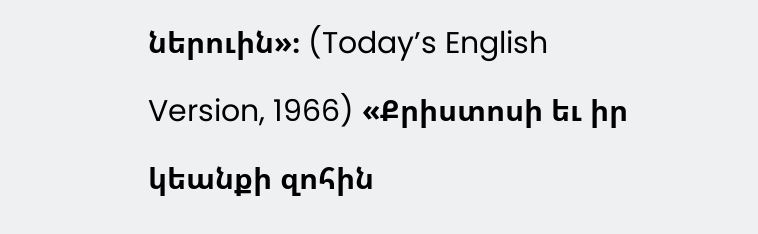ներուին»։ (Today’s English Version, 1966) «Քրիստոսի եւ իր կեանքի զոհին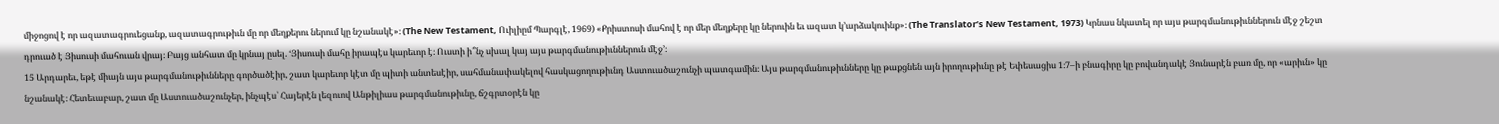միջոցով է որ ազատագրուեցանք, ազատագրութիւն մը որ մեղքերու ներում կը նշանակէ»։ (The New Testament, Ուիլիըմ Պարգլէ, 1969) «Քրիստոսի մահով է որ մեր մեղքերը կը ներուին եւ ազատ կ’արձակուինք»։ (The Translator’s New Testament, 1973) Կրնաս նկատել որ այս թարգմանութիւններուն մէջ շեշտ դրուած է Յիսուսի մահուան վրայ։ Բայց անհատ մը կրնայ ըսել. ‘Յիսուսի մահը իրապէս կարեւոր է։ Ուստի ի՞նչ սխալ կայ այս թարգմանութիւններուն մէջ’։
15 Արդարեւ, եթէ միայն այս թարգմանութիւնները գործածէիր, շատ կարեւոր կէտ մը պիտի անտեսէիր, սահմանափակելով հասկացողութիւնդ Աստուածաշունչի պատգամին։ Այս թարգմանութիւնները կը թաքցնեն այն իրողութիւնը թէ Եփեսացիս 1։7–ի բնագիրը կը բովանդակէ Յունարէն բառ մը, որ «արիւն» կը նշանակէ։ Հետեւաբար, շատ մը Աստուածաշունչեր, ինչպէս՝ Հայերէն լեզուով Անթիլիաս թարգմանութիւնը, ճշգրտօրէն կը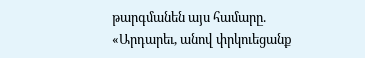թարգմանեն այս համարը. «Արդարեւ, անով փրկուեցանք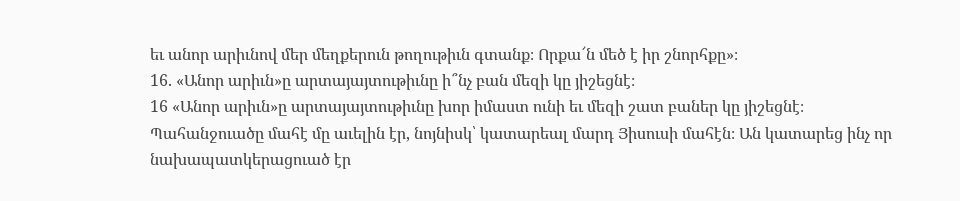եւ անոր արիւնով մեր մեղքերուն թողութիւն գտանք։ Որքա՜ն մեծ է իր շնորհքը»։
16. «Անոր արիւն»ը արտայայտութիւնը ի՞նչ բան մեզի կը յիշեցնէ։
16 «Անոր արիւն»ը արտայայտութիւնը խոր իմաստ ունի եւ մեզի շատ բաներ կը յիշեցնէ։ Պահանջուածը մահէ մը աւելին էր, նոյնիսկ՝ կատարեալ մարդ Յիսուսի մահէն։ Ան կատարեց ինչ որ նախապատկերացուած էր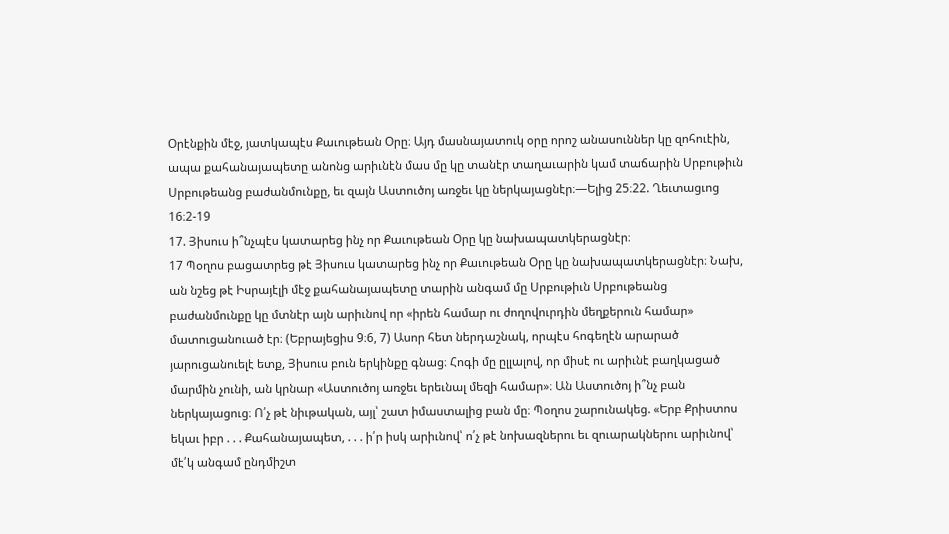Օրէնքին մէջ, յատկապէս Քաւութեան Օրը։ Այդ մասնայատուկ օրը որոշ անասուններ կը զոհուէին, ապա քահանայապետը անոնց արիւնէն մաս մը կը տանէր տաղաւարին կամ տաճարին Սրբութիւն Սրբութեանց բաժանմունքը, եւ զայն Աստուծոյ առջեւ կը ներկայացնէր։—Ելից 25։22. Ղեւտացւոց 16։2-19
17. Յիսուս ի՞նչպէս կատարեց ինչ որ Քաւութեան Օրը կը նախապատկերացնէր։
17 Պօղոս բացատրեց թէ Յիսուս կատարեց ինչ որ Քաւութեան Օրը կը նախապատկերացնէր։ Նախ, ան նշեց թէ Իսրայէլի մէջ քահանայապետը տարին անգամ մը Սրբութիւն Սրբութեանց բաժանմունքը կը մտնէր այն արիւնով որ «իրեն համար ու ժողովուրդին մեղքերուն համար» մատուցանուած էր։ (Եբրայեցիս 9։6, 7) Ասոր հետ ներդաշնակ, որպէս հոգեղէն արարած յարուցանուելէ ետք, Յիսուս բուն երկինքը գնաց։ Հոգի մը ըլլալով, որ միսէ ու արիւնէ բաղկացած մարմին չունի, ան կրնար «Աստուծոյ առջեւ երեւնալ մեզի համար»։ Ան Աստուծոյ ի՞նչ բան ներկայացուց։ Ո՛չ թէ նիւթական, այլ՝ շատ իմաստալից բան մը։ Պօղոս շարունակեց. «Երբ Քրիստոս եկաւ իբր . . . Քահանայապետ, . . . ի՛ր իսկ արիւնով՝ ո՛չ թէ նոխազներու եւ զուարակներու արիւնով՝ մէ՛կ անգամ ընդմիշտ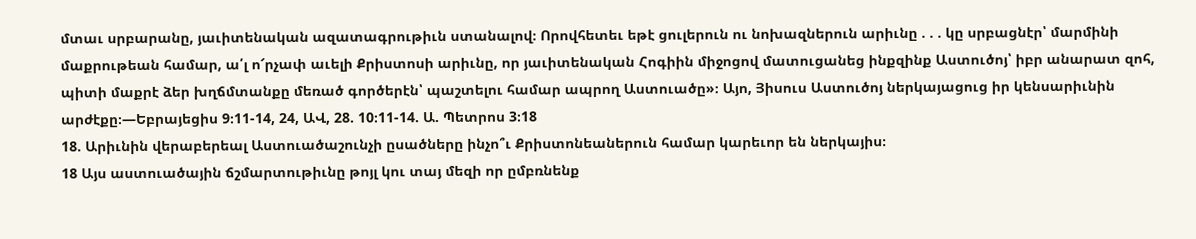մտաւ սրբարանը, յաւիտենական ազատագրութիւն ստանալով։ Որովհետեւ եթէ ցուլերուն ու նոխազներուն արիւնը . . . կը սրբացնէր՝ մարմինի մաքրութեան համար, ա՛լ ո՜րչափ աւելի Քրիստոսի արիւնը, որ յաւիտենական Հոգիին միջոցով մատուցանեց ինքզինք Աստուծոյ՝ իբր անարատ զոհ, պիտի մաքրէ ձեր խղճմտանքը մեռած գործերէն՝ պաշտելու համար ապրող Աստուածը»։ Այո, Յիսուս Աստուծոյ ներկայացուց իր կենսարիւնին արժէքը։—Եբրայեցիս 9։11-14, 24, ԱՎ, 28. 10։11-14. Ա. Պետրոս 3։18
18. Արիւնին վերաբերեալ Աստուածաշունչի ըսածները ինչո՞ւ Քրիստոնեաներուն համար կարեւոր են ներկայիս։
18 Այս աստուածային ճշմարտութիւնը թոյլ կու տայ մեզի որ ըմբռնենք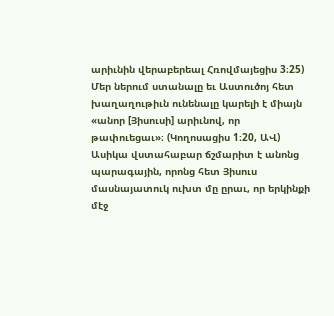արիւնին վերաբերեալ Հռովմայեցիս 3։25) Մեր ներում ստանալը եւ Աստուծոյ հետ խաղաղութիւն ունենալը կարելի է միայն «անոր [Յիսուսի] արիւնով, որ թափուեցաւ»։ (Կողոսացիս 1։20, ԱՎ) Ասիկա վստահաբար ճշմարիտ է անոնց պարագային, որոնց հետ Յիսուս մասնայատուկ ուխտ մը ըրաւ, որ երկինքի մէջ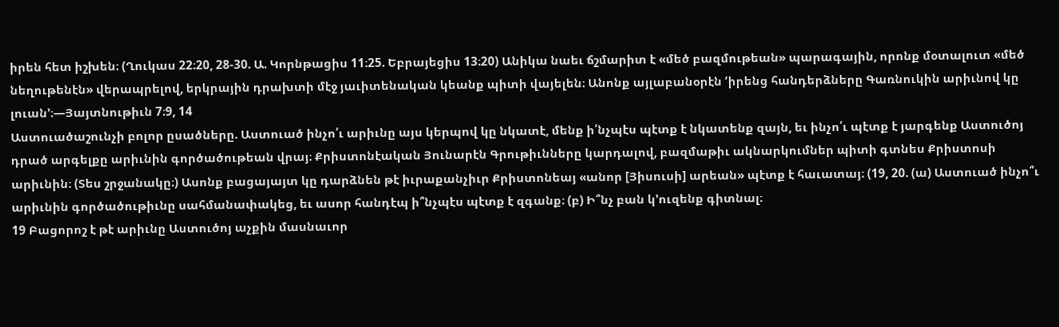իրեն հետ իշխեն։ (Ղուկաս 22։20, 28-30. Ա. Կորնթացիս 11։25. Եբրայեցիս 13։20) Անիկա նաեւ ճշմարիտ է «մեծ բազմութեան» պարագային, որոնք մօտալուտ «մեծ նեղութենէն» վերապրելով, երկրային դրախտի մէջ յաւիտենական կեանք պիտի վայելեն։ Անոնք այլաբանօրէն ‘իրենց հանդերձները Գառնուկին արիւնով կը լուան’։—Յայտնութիւն 7։9, 14
Աստուածաշունչի բոլոր ըսածները. Աստուած ինչո՛ւ արիւնը այս կերպով կը նկատէ, մենք ի՛նչպէս պէտք է նկատենք զայն, եւ ինչո՛ւ պէտք է յարգենք Աստուծոյ դրած արգելքը արիւնին գործածութեան վրայ։ Քրիստոնէական Յունարէն Գրութիւնները կարդալով, բազմաթիւ ակնարկումներ պիտի գտնես Քրիստոսի արիւնին։ (Տես շրջանակը։) Ասոնք բացայայտ կը դարձնեն թէ իւրաքանչիւր Քրիստոնեայ «անոր [Յիսուսի] արեան» պէտք է հաւատայ։ (19, 20. (ա) Աստուած ինչո՞ւ արիւնին գործածութիւնը սահմանափակեց, եւ ասոր հանդէպ ի՞նչպէս պէտք է զգանք։ (բ) Ի՞նչ բան կ’ուզենք գիտնալ։
19 Բացորոշ է թէ արիւնը Աստուծոյ աչքին մասնաւոր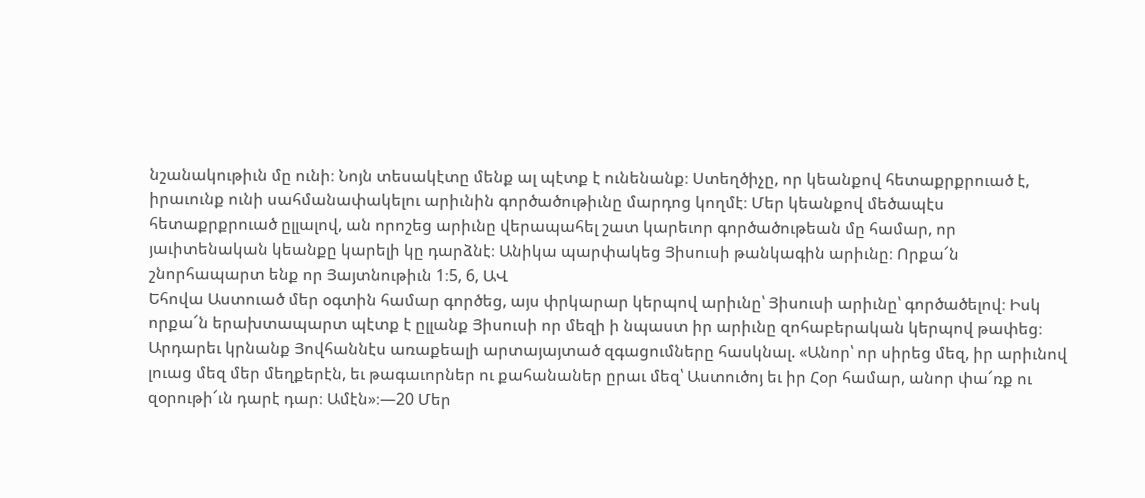նշանակութիւն մը ունի։ Նոյն տեսակէտը մենք ալ պէտք է ունենանք։ Ստեղծիչը, որ կեանքով հետաքրքրուած է, իրաւունք ունի սահմանափակելու արիւնին գործածութիւնը մարդոց կողմէ։ Մեր կեանքով մեծապէս հետաքրքրուած ըլլալով, ան որոշեց արիւնը վերապահել շատ կարեւոր գործածութեան մը համար, որ յաւիտենական կեանքը կարելի կը դարձնէ։ Անիկա պարփակեց Յիսուսի թանկագին արիւնը։ Որքա՜ն շնորհապարտ ենք որ Յայտնութիւն 1։5, 6, ԱՎ
Եհովա Աստուած մեր օգտին համար գործեց, այս փրկարար կերպով արիւնը՝ Յիսուսի արիւնը՝ գործածելով։ Իսկ որքա՜ն երախտապարտ պէտք է ըլլանք Յիսուսի որ մեզի ի նպաստ իր արիւնը զոհաբերական կերպով թափեց։ Արդարեւ կրնանք Յովհաննէս առաքեալի արտայայտած զգացումները հասկնալ. «Անոր՝ որ սիրեց մեզ, իր արիւնով լուաց մեզ մեր մեղքերէն, եւ թագաւորներ ու քահանաներ ըրաւ մեզ՝ Աստուծոյ եւ իր Հօր համար, անոր փա՜ռք ու զօրութի՜ւն դարէ դար։ Ամէն»։—20 Մեր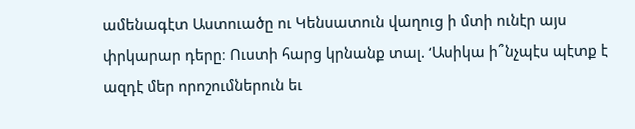ամենագէտ Աստուածը ու Կենսատուն վաղուց ի մտի ունէր այս փրկարար դերը։ Ուստի հարց կրնանք տալ. ‘Ասիկա ի՞նչպէս պէտք է ազդէ մեր որոշումներուն եւ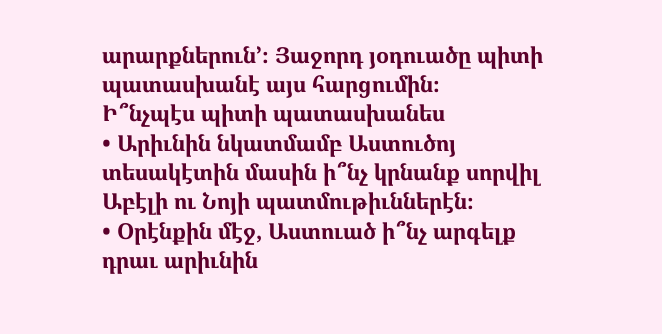արարքներուն’։ Յաջորդ յօդուածը պիտի պատասխանէ այս հարցումին։
Ի՞նչպէս պիտի պատասխանես
• Արիւնին նկատմամբ Աստուծոյ տեսակէտին մասին ի՞նչ կրնանք սորվիլ Աբէլի ու Նոյի պատմութիւններէն։
• Օրէնքին մէջ, Աստուած ի՞նչ արգելք դրաւ արիւնին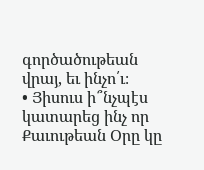գործածութեան վրայ, եւ ինչո՛ւ։
• Յիսուս ի՞նչպէս կատարեց ինչ որ Քաւութեան Օրը կը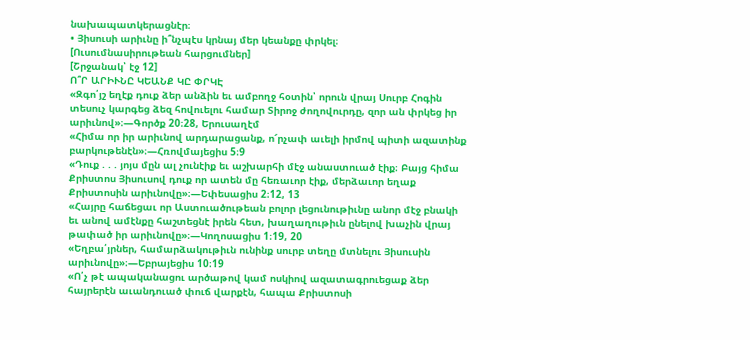նախապատկերացնէր։
• Յիսուսի արիւնը ի՞նչպէս կրնայ մեր կեանքը փրկել։
[Ուսումնասիրութեան հարցումներ]
[Շրջանակ՝ էջ 12]
Ո՞Ր ԱՐԻՒՆԸ ԿԵԱՆՔ ԿԸ ՓՐԿԷ
«Զգո՛յշ եղէք դուք ձեր անձին եւ ամբողջ հօտին՝ որուն վրայ Սուրբ Հոգին տեսուչ կարգեց ձեզ հովուելու համար Տիրոջ ժողովուրդը, զոր ան փրկեց իր արիւնով»։—Գործք 20։28, Երուսաղէմ
«Հիմա որ իր արիւնով արդարացանք, ո՜րչափ աւելի իրմով պիտի ազատինք բարկութենէն»։—Հռովմայեցիս 5։9
«Դուք . . . յոյս մըն ալ չունէիք եւ աշխարհի մէջ անաստուած էիք։ Բայց հիմա Քրիստոս Յիսուսով դուք որ ատեն մը հեռաւոր էիք, մերձաւոր եղաք Քրիստոսին արիւնովը»։—Եփեսացիս 2։12, 13
«Հայրը հաճեցաւ որ Աստուածութեան բոլոր լեցունութիւնը անոր մէջ բնակի եւ անով ամէնքը հաշտեցնէ իրեն հետ, խաղաղութիւն ընելով խաչին վրայ թափած իր արիւնովը»։—Կողոսացիս 1։19, 20
«Եղբա՛յրներ, համարձակութիւն ունինք սուրբ տեղը մտնելու Յիսուսին արիւնովը»։—Եբրայեցիս 10։19
«Ո՛չ թէ ապականացու արծաթով կամ ոսկիով ազատագրուեցաք ձեր հայրերէն աւանդուած փուճ վարքէն, հապա Քրիստոսի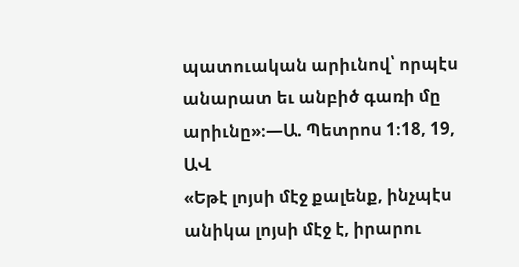պատուական արիւնով՝ որպէս անարատ եւ անբիծ գառի մը արիւնը»։—Ա. Պետրոս 1։18, 19, ԱՎ
«Եթէ լոյսի մէջ քալենք, ինչպէս անիկա լոյսի մէջ է, իրարու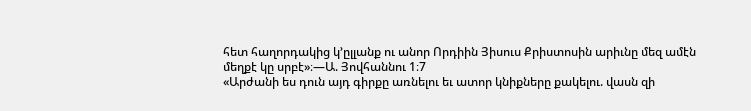հետ հաղորդակից կ’ըլլանք ու անոր Որդիին Յիսուս Քրիստոսին արիւնը մեզ ամէն մեղքէ կը սրբէ»։—Ա. Յովհաննու 1։7
«Արժանի ես դուն այդ գիրքը առնելու եւ ատոր կնիքները քակելու. վասն զի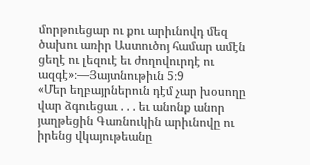մորթուեցար ու քու արիւնովդ մեզ ծախու առիր Աստուծոյ համար ամէն ցեղէ ու լեզուէ եւ ժողովուրդէ ու ազգէ»։—Յայտնութիւն 5։9
«Մեր եղբայրներուն դէմ չար խօսողը վար ձգուեցաւ . . . եւ անոնք անոր յաղթեցին Գառնուկին արիւնովը ու իրենց վկայութեանը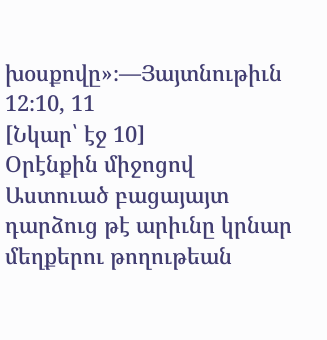խօսքովը»։—Յայտնութիւն 12։10, 11
[Նկար՝ էջ 10]
Օրէնքին միջոցով Աստուած բացայայտ դարձուց թէ արիւնը կրնար մեղքերու թողութեան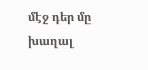մէջ դեր մը խաղալ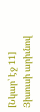[Նկար՝ էջ 11]
Յիսուսի արիւնով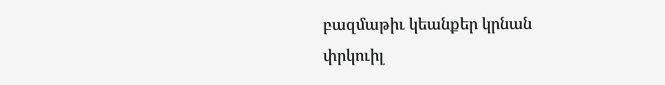բազմաթիւ կեանքեր կրնան փրկուիլ